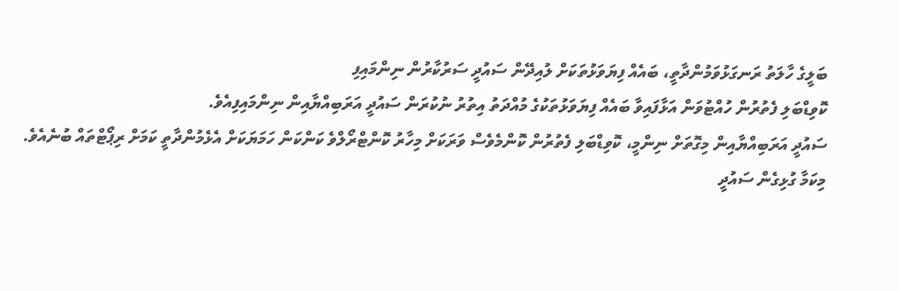ބަލީގެ ހާލަތު ރަނގަޅުވަމުންދާތީ، ބައެއް ފިޔަވަޅުތަކަށް ލުއިދޭން ސައުދީ ސަރުކާރުން ނިންމައިފި
ކޮވިޑްބަލި ފެތުރުން ހުއްޓުވަން އަޅާފައިވާ ބައެއް ފިޔަވަޅުތަކުގެ މުއްދަތު އިތުރު ނުކުރަން ސައުދީ އަރަބިއްޔާއިން ނިންމައިފިއެވެ.
ސައުދީ އަރަބިއްޔާއިން މިގޮތަށް ނިންމީ، ކޮވިޑްބަލި ފެތުރުން ކޮންމެވެސް ވަރަކަށް މިހާރު ކޮންޓްރޯލްވެ ކަންކަން ހަމަޔަކަށް އެޅެމުންދާތީ ކަމަށް ރިޕޯޓްތައް ބުނެއެވެ.
މިކަމާ ގުޅިގެން ސައުދީ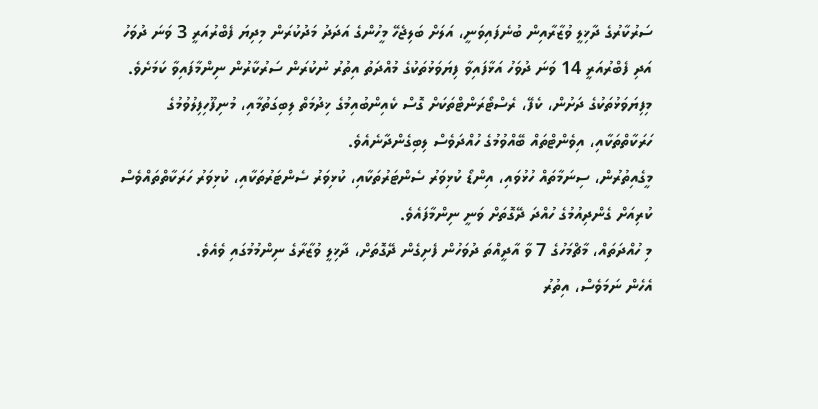ސަރުކާރުގެ ދާޚިލީ ވުޒާރާއިން ބުނެފައިވަނީ، އަލަށް ބަލިޖެހޭ މީހުންގެ އަދަދު މަދުކުރަން މިދިޔަ ފެބްރުއަރީ 3 ވަނަ ދުވަހު އަދި ފެބްރުއަރީ 14 ވަނަ ދުވަހު އަޅާފައިވާ ފިޔަވަޅުތަކުގެ މުއްދަތު އިތުރު ނުކުރަން ސަރުކާރުން ނިންމާފައިވާ ކަމަށެވެ.
މިފިޔަވަޅުތަކުގެ ދަށުން، ކެފޭ، ރެސްޓޯރަންޓްތަކަށް ގޮސް ކެއިންބުއިމުގެ ޚިދުމަތް ލިބިގަތުމާއި، މުނިފޫހިފިލުވުމުގެ ހަރަކާތްތަކާއި، އިވެންޓްތައް ބޭއްވުމުގެ ހުއްދަވެސް ލިބިގެންދާނެއެވެ.
މީގެއިތުރުން، ސިނަމާތައް ހުޅުވައި، އިންޑޯ ކުޅިވަރު ސެންޓަރުތަކާއި، ކުޅިވަރު ސެންޓަރުތަކާއި، ކުޅިވަރު ހަރަކާތްތައްވެސް ކުރިއަށް ގެންދިއުމުގެ ހުއްދަ ދޭގޮތަށް ވަނީ ނިންމާފައެވެ.
މި ހުއްދަތައް، މާޗްމަހުގެ 7 ވާ އާދީއްތަ ދުވަހުން ފެށިގެން ދޭގޮތަށް، ދާޚިލީ ވުޒާރާގެ ނިންމުމުގައި ވެއެވެ.
އެހެން ނަމަވެސް، އިތުރު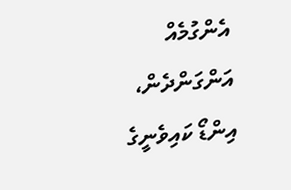އެންގުމެއް އަންގަންދެން، އިންޑޯ ކައިވެނީގެ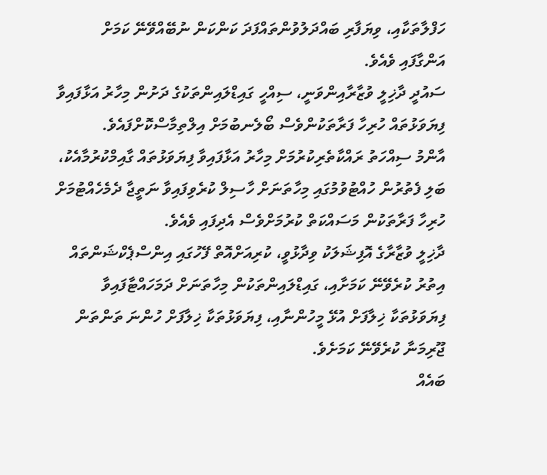ހަފްލާތަކާއި، ވިޔަފާރި ބައްދަލުވުންތައްފަދަ ކަންކަން ނުބޭއްވޭނޭ ކަމަށް އަންގާފައި ވެއެވެ.
ސައުދީ ދާޚިލީ ވުޒާރާއިންވަނީ، ސިއްހީ ގައިޑްލައިންތަކުގެ ދަށުން މިހާރު އަޅާފައިވާ ފިޔަވަޅުތައް ހުރިހާ ފަރާތަކުންވެސް ބޯލެނބުމަށް އިލްތިމާސްކޮށްފައެވެ.
އާންމު ސިއްހަތު ރައްކާތެރިކުރުމަށް މިހާރު އަޅާފައިވާ ފިޔަވަޅުތައް ގާއިމްކުރުމާއެކު، ބަލި ފެތުރުން ހުއްޓުވުމުގައި މިހާތަނަށް ހާސިލް ކުރެވިފައިވާ ނަތީޖާ ދެމެހެއްޓުމަށް ހުރިހާ ފަރާތަކުން މަސައްކަތް ކުރުމަށްވެސް އެދިފައި ވެއެވެ.
ދާޚިލީ ވުޒާރާގެ އޮފިޝަލަކު ވިދާޅުވީ، ކުރިއަށްއޮތް ފޭހުގައި އިންސްޕެކްޝަންތައް އިތުރު ކުރެވޭނޭ ކަމަށާއި، ގައިޑްލައިންތަކުން މިހާތަނަށް ދަމަހައްޓާފައިވާ ފިޔަވަޅުތަކާ ޚިލާފަށް އުޅޭ މީހުންނާއި، ފިޔަވަޅުތަކާ ޚިލާފަށް ހުންނަ ތަންތަން ޖޫރިމަނާ ކުރެވޭނޭ ކަމަށެވެ.
ބައެއް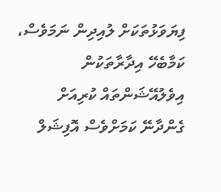ފިޔަވަޅުތަކަށް ލުއިދިން ނަމަވެސް، ކަމާބެހޭ އިދާރާތަކުން އިވެލުއޭޝަންތައް ކުރިއަށް ގެންދާނޭ ކަމަށްވެސް އޮފިޝަލް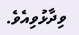ވިދާޅުވިއެވެ.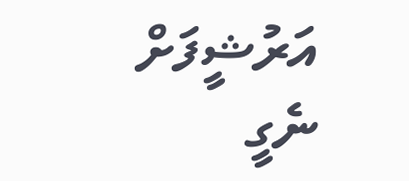އަރުޝީފަށް ނެގީ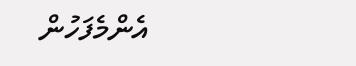އެންމެފަހުން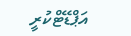އަޕްޑޭޓްކުރީ